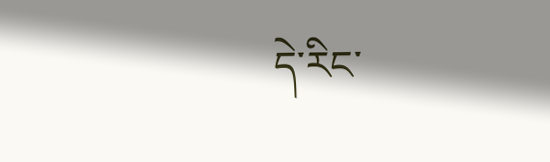དེ་རིང་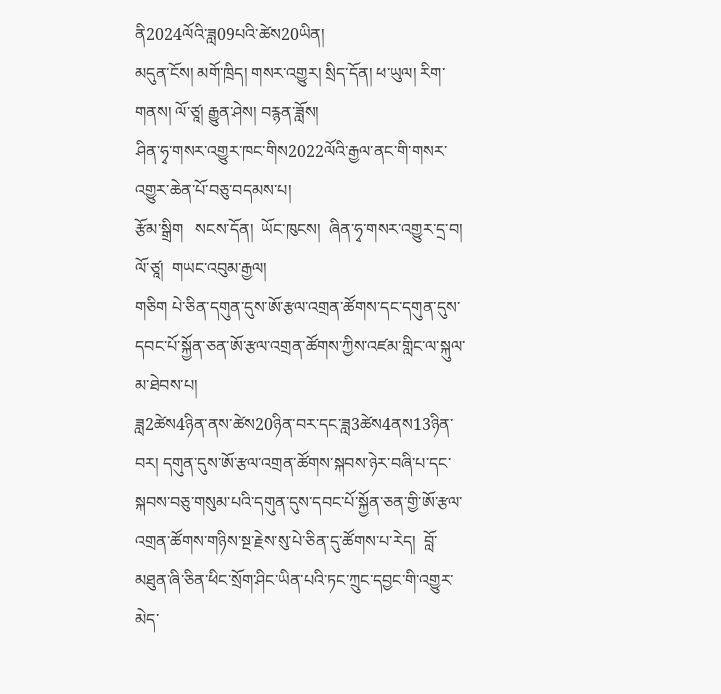ནི2024ལོའི་ཟླ09པའི་ཚེས20ཡིན།
མདུན་ངོས། མགོ་ཁྲིད། གསར་འགྱུར། སྲིད་དོན། ཕ་ཡུལ། རིག་གནས། ལོ་ཙཱ། རྒྱུན་ཤེས། བརྙན་ཟློས།
ཤིན་ཧྭ་གསར་འགྱུར་ཁང་གིས2022ལོའི་རྒྱལ་ནང་གི་གསར་འགྱུར་ཆེན་པོ་བཅུ་བདམས་པ།
རྩོམ་སྒྲིག   སངས་དོན།  ཡོང་ཁུངས།  ཞིན་ཧྭ་གསར་འགྱུར་དྲ་བ།    ལོ་ཙཱ།  གཡང་འབུམ་རྒྱལ།
གཅིག པེ་ཅིན་དགུན་དུས་ཨོ་རྩལ་འགྲན་ཚོགས་དང་དགུན་དུས་དབང་པོ་སྐྱོན་ཅན་ཨོ་རྩལ་འགྲན་ཚོགས་ཀྱིས་འཛམ་གླིང་ལ་སྐུལ་མ་ཐེབས་པ།
ཟླ2ཚེས4ཉིན་ནས་ཚེས20ཉིན་བར་དང་ཟླ3ཚེས4ནས13ཉིན་བར། དགུན་དུས་ཨོ་རྩལ་འགྲན་ཚོགས་སྐབས་ཉེར་བཞི་པ་དང་སྐབས་བཅུ་གསུམ་པའི་དགུན་དུས་དབང་པོ་སྐྱོན་ཅན་གྱི་ཨོ་རྩལ་འགྲན་ཚོགས་གཉིས་སྔ་རྗེས་སུ་པེ་ཅིན་དུ་ཚོགས་པ་རེད།  བློ་མཐུན་ཞི་ཅིན་ཕིང་སྲོག་ཤིང་ཡིན་པའི་ཏང་ཀྲུང་དབྱང་གི་འགྱུར་མེད་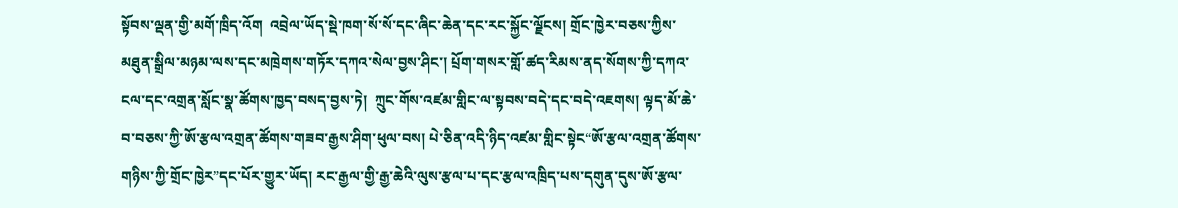སྟོབས་ལྡན་གྱི་མགོ་ཁྲིད་འོག  འབྲེལ་ཡོད་སྡེ་ཁག་སོ་སོ་དང་ཞིང་ཆེན་དང་རང་སྐྱོང་ལྗོངས། གྲོང་ཁྱེར་བཅས་ཀྱིས་མཐུན་སྒྲིལ་མཉམ་ལས་དང་མཁྲེགས་གཏོར་དཀའ་སེལ་བྱས་ཤིང་། པྲོག་གསར་གློ་ཚད་རིམས་ནད་སོགས་ཀྱི་དཀའ་ངལ་དང་འགྲན་སློང་སྣ་ཚོགས་ཁྱད་བསད་བྱས་ཏེ།  ཀྲུང་གོས་འཛམ་གླིང་ལ་སྟབས་བདེ་དང་བདེ་འཇགས། ལྟད་མོ་ཆེ་བ་བཅས་ཀྱི་ཨོ་རྩལ་འགྲན་ཚོགས་གཟབ་རྒྱས་ཤིག་ཕུལ་བས། པེ་ཅིན་འདི་ཉིད་འཛམ་གླིང་སྟེང“ཨོ་རྩལ་འགྲན་ཚོགས་གཉིས་ཀྱི་གྲོང་ཁྱེར”དང་པོར་གྱུར་ཡོད། རང་རྒྱལ་གྱི་རྒྱ་ཆེའི་ལུས་རྩལ་པ་དང་རྩལ་འཁྲིད་པས་དགུན་དུས་ཨོ་རྩལ་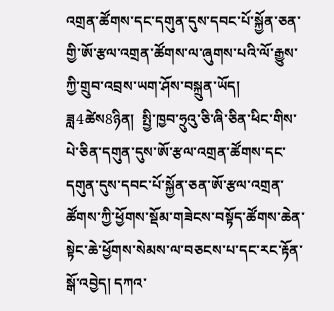འགྲན་ཚོགས་དང་དགུན་དུས་དབང་པོ་སྐྱོན་ཅན་གྱི་ཨོ་རྩལ་འགྲན་ཚོགས་ལ་ཞུགས་པའི་ལོ་རྒྱུས་ཀྱི་གྲུབ་འབྲས་ཡག་ཤོས་བསྐྲུན་ཡོད། ཟླ4ཚེས8ཉིན།  སྤྱི་ཁྱབ་ཧྲུའུ་ཅི་ཞི་ཅིན་ཕིང་གིས་པེ་ཅིན་དགུན་དུས་ཨོ་རྩལ་འགྲན་ཚོགས་དང་དགུན་དུས་དབང་པོ་སྐྱོན་ཅན་ཨོ་རྩལ་འགྲན་ཚོགས་ཀྱི་ཕྱོགས་སྡོམ་གཟེངས་བསྟོད་ཚོགས་ཆེན་སྟེང་ཆེ་ཕྱོགས་སེམས་ལ་བཅངས་པ་དང་རང་རྟོན་སྒོ་འབྱེད། དཀའ་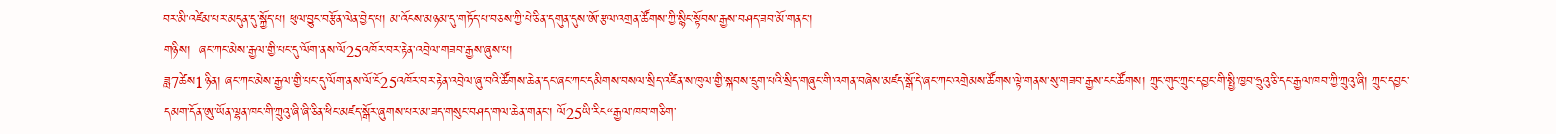བར་མི་འཛེམ་པར་མདུན་དུ་སྐྱོད་པ། ཕུལ་བྱུང་བརྩོན་ལེན་བྱེད་པ། མ་འོངས་མཉམ་དུ་གཏོད་པ་བཅས་ཀྱི་པེ་ཅིན་དགུན་དུས་ཨོ་རྩལ་འགྲན་ཚོགས་ཀྱི་སྙིང་སྟོབས་རྒྱས་བཤད་ཟབ་མོ་གནང་།
གཉིས།  ཞང་ཀང་མེས་རྒྱལ་གྱི་པང་དུ་ལོག་ནས་ལོ25འཁོར་བར་རྟེན་འབྲེལ་གཟབ་རྒྱས་ཞུས་པ།
ཟླ7ཚེས1ཉིན། ཞང་ཀང་མེས་རྒྱལ་གྱི་པང་དུ་ལོག་ནས་ལོ་ངོ25འཁོར་བར་རྟེན་འབྲེལ་ཞུ་བའི་ཚོགས་ཆེན་དང་ཞང་ཀང་དམིགས་བསལ་སྲིད་འཛིན་ས་ཁུལ་གྱི་སྐབས་དྲུག་པའི་སྲིད་གཞུང་གི་འགན་བཞེས་མཛད་སྒོ་དེ་ཞང་ཀང་འགྲེམས་ཚོགས་ལྟེ་གནས་སུ་གཟབ་རྒྱས་ངང་ཚོགས། ཀྲུང་གུང་ཀྲུང་དབྱང་གི་སྤྱི་ཁྱབ་ཧྲུའུ་ཅི་དང་རྒྱལ་ཁབ་ཀྱི་ཀྲུའུ་ཞི། ཀྲུང་དབྱང་དམག་དོན་ཨུ་ཡོན་ལྷན་ཁང་གི་ཀྲུའུ་ཞི་ཞི་ཅིན་ཕིང་མཛད་སྒོར་ཞུགས་པར་མ་ཟད་གསུང་བཤད་གལ་ཆེན་གནང་། ལོ25ཡི་རིང“རྒྱལ་ཁབ་གཅིག་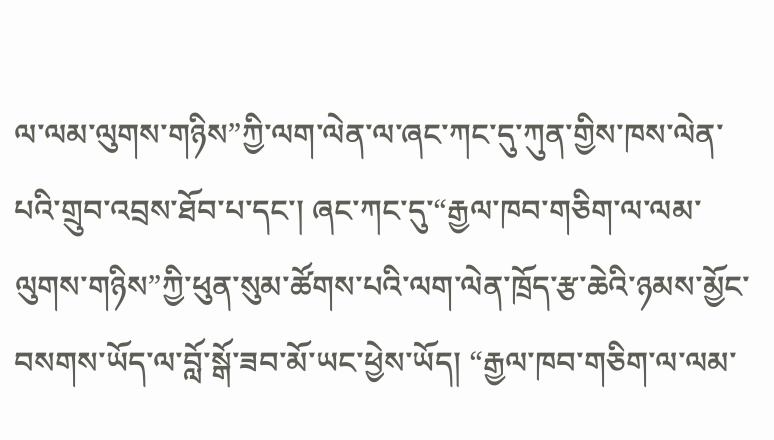ལ་ལམ་ལུགས་གཉིས”ཀྱི་ལག་ལེན་ལ་ཞང་ཀང་དུ་ཀུན་གྱིས་ཁས་ལེན་པའི་གྲུབ་འབྲས་ཐོབ་པ་དང་། ཞང་ཀང་དུ་“རྒྱལ་ཁབ་གཅིག་ལ་ལམ་ལུགས་གཉིས”ཀྱི་ཕུན་སུམ་ཚོགས་པའི་ལག་ལེན་ཁྲོད་རྩ་ཆེའི་ཉམས་མྱོང་བསགས་ཡོད་ལ་བློ་སྒོ་ཟབ་མོ་ཡང་ཕྱེས་ཡོད། “རྒྱལ་ཁབ་གཅིག་ལ་ལམ་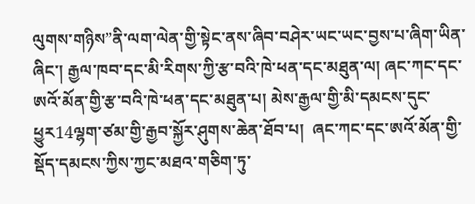ལུགས་གཉིས”ནི་ལག་ལེན་གྱི་སྟེང་ནས་ཞིབ་བཤེར་ཡང་ཡང་བྱས་པ་ཞིག་ཡིན་ཞིང་། རྒྱལ་ཁབ་དང་མི་རིགས་ཀྱི་རྩ་བའི་ཁེ་ཕན་དང་མཐུན་ལ། ཞང་ཀང་དང་ཨའོ་མོན་གྱི་རྩ་བའི་ཁེ་ཕན་དང་མཐུན་པ། མེས་རྒྱལ་གྱི་མི་དམངས་དུང་ཕྱུར14ལྷག་ཙམ་གྱི་རྒྱབ་སྐྱོར་ཤུགས་ཆེན་ཐོབ་པ།  ཞང་ཀང་དང་ཨའོ་མོན་གྱི་སྡོད་དམངས་ཀྱིས་ཀྱང་མཐའ་གཅིག་ཏུ་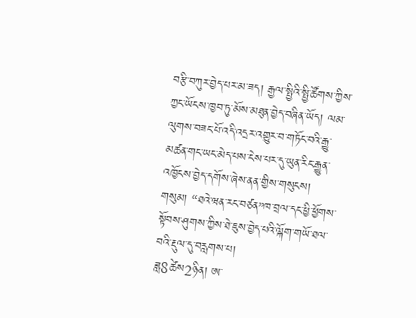བརྩི་བཀུར་བྱེད་པར་མ་ཟད། རྒྱལ་སྤྱིའི་སྤྱི་ཚོགས་ཀྱིས་ཀྱང་ཡོངས་ཁྱབ་ཏུ་མོས་མཐུན་བྱེད་བཞིན་ཡོད། ལམ་ལུགས་བཟང་པོ་འདི་འདྲར་འགྱུར་བ་གཏོང་བའི་རྒྱུ་མཚན་གང་ཡང་མེད་པས་ངེས་པར་དུ་ཡུན་རིང་རྒྱུན་འཁྱོངས་བྱེད་དགོས་ཞེས་ནན་གྱིས་གསུངས།
གསུམ། “ཐའེ་ཝན་རང་བཙན”ཁ་བྲལ་དང་ཕྱི་ཕྱོགས་སྟོབས་ཤུགས་ཀྱིས་ཐེ་ཇུས་བྱེད་པའི་ལྐོག་གཡོ་ཐལ་བའི་རྡུལ་དུ་བརླགས་པ།
ཟླ8ཚེས2ཉིན། ཨ་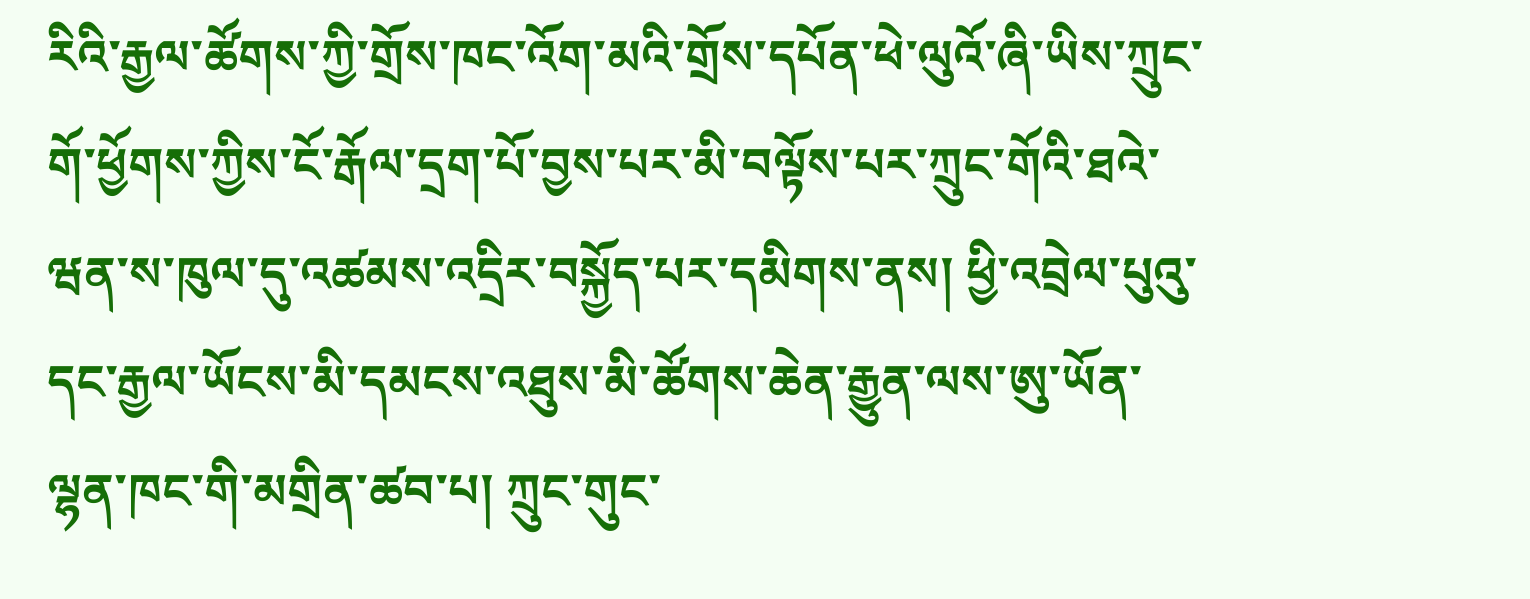རིའི་རྒྱལ་ཚོགས་ཀྱི་གྲོས་ཁང་འོག་མའི་གྲོས་དཔོན་ཕེ་ལུའོ་ཞི་ཡིས་ཀྲུང་གོ་ཕྱོགས་ཀྱིས་ངོ་རྒོལ་དྲག་པོ་བྱས་པར་མི་བལྟོས་པར་ཀྲུང་གོའི་ཐའེ་ཝན་ས་ཁུལ་དུ་འཚམས་འདྲིར་བསྐྱོད་པར་དམིགས་ནས། ཕྱི་འབྲེལ་པུའུ་དང་རྒྱལ་ཡོངས་མི་དམངས་འཐུས་མི་ཚོགས་ཆེན་རྒྱུན་ལས་ཨུ་ཡོན་ལྷན་ཁང་གི་མགྲིན་ཚབ་པ། ཀྲུང་གུང་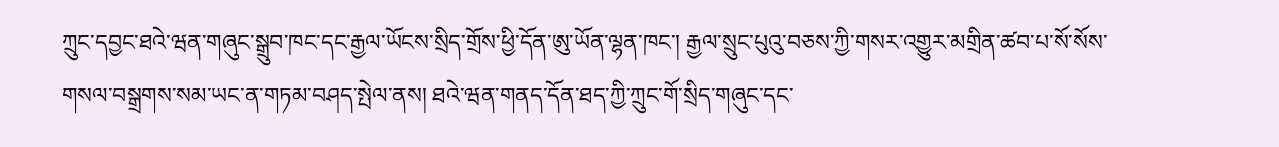ཀྲུང་དབྱང་ཐའེ་ཝན་གཞུང་སྒྲུབ་ཁང་དང་རྒྱལ་ཡོངས་སྲིད་གྲོས་ཕྱི་དོན་ཨུ་ཡོན་ལྷན་ཁང་། རྒྱལ་སྲུང་པུའུ་བཅས་ཀྱི་གསར་འགྱུར་མགྲིན་ཚབ་པ་སོ་སོས་གསལ་བསྒྲགས་སམ་ཡང་ན་གཏམ་བཤད་སྤེལ་ནས། ཐའེ་ཝན་གནད་དོན་ཐད་ཀྱི་ཀྲུང་གོ་སྲིད་གཞུང་དང་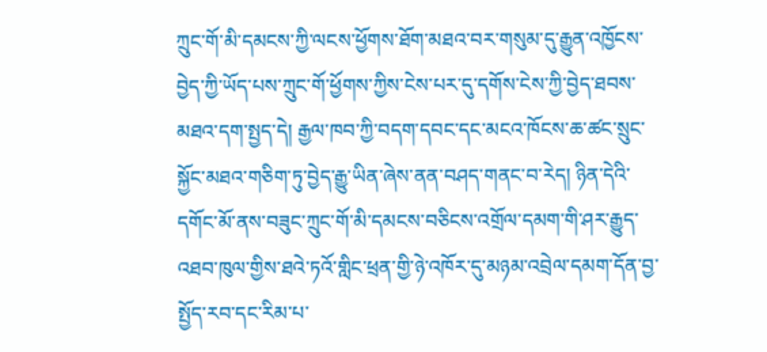ཀྲུང་གོ་མི་དམངས་ཀྱི་ལངས་ཕྱོགས་ཐོག་མཐའ་བར་གསུམ་དུ་རྒྱུན་འཁྱོངས་བྱེད་ཀྱི་ཡོད་པས་ཀྲུང་གོ་ཕྱོགས་ཀྱིས་ངེས་པར་དུ་དགོས་ངེས་ཀྱི་བྱེད་ཐབས་མཐའ་དག་སྤྱད་དེ། རྒྱལ་ཁབ་ཀྱི་བདག་དབང་དང་མངའ་ཁོངས་ཆ་ཚང་སྲུང་སྐྱོང་མཐའ་གཅིག་ཏུ་བྱེད་རྒྱུ་ཡིན་ཞེས་ནན་བཤད་གནང་བ་རེད། ཉིན་དེའི་དགོང་མོ་ནས་བཟུང་ཀྲུང་གོ་མི་དམངས་བཅིངས་འགྲོལ་དམག་གི་ཤར་རྒྱུད་འཐབ་ཁུལ་གྱིས་ཐའེ་ཏའོ་གླིང་ཕྲན་གྱི་ཉེ་འཁོར་དུ་མཉམ་འབྲེལ་དམག་དོན་བྱ་སྤྱོད་རབ་དང་རིམ་པ་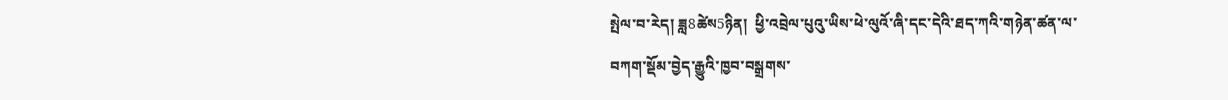སྤེལ་བ་རེད། ཟླ8ཚེས5ཉིན།  ཕྱི་འབྲེལ་པུའུ་ཡིས་ཕེ་ལུའོ་ཞི་དང་དེའི་ཐད་ཀའི་གཉེན་ཚན་ལ་བཀག་སྡོམ་བྱེད་རྒྱུའི་ཁྱབ་བསྒྲགས་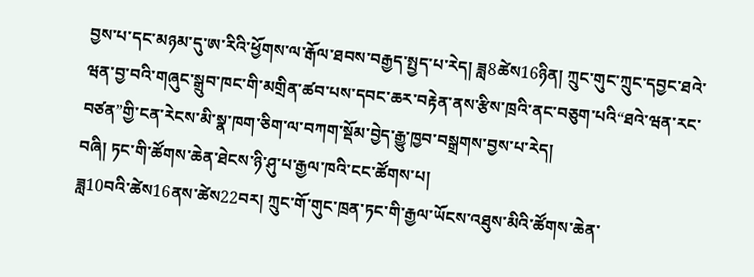བྱས་པ་དང་མཉམ་དུ་ཨ་རིའི་ཕྱོགས་ལ་རྒོལ་ཐབས་བརྒྱད་སྤྱད་པ་རེད། ཟླ8ཚེས16ཉིན། ཀྲུང་གུང་ཀྲུང་དབྱང་ཐའེ་ཝན་བྱ་བའི་གཞུང་སྒྲུབ་ཁང་གི་མགྲིན་ཚབ་པས་དབང་ཆར་བརྟེན་ནས་རྩིས་ཁྲའི་ནང་བཅུག་པའི“ཐའེ་ཝན་རང་བཙན”གྱི་ངན་རེངས་མི་སྣ་ཁག་ཅིག་ལ་བཀག་སྡོམ་བྱེད་རྒྱུ་ཁྱབ་བསྒྲགས་བྱས་པ་རེད།
བཞི། ཏང་གི་ཚོགས་ཆེན་ཐེངས་ཉི་ཤུ་པ་རྒྱལ་ཁའི་ངང་ཚོགས་པ།
ཟླ10བའི་ཚེས16ནས་ཚེས22བར། ཀྲུང་གོ་གུང་ཁྲན་ཏང་གི་རྒྱལ་ཡོངས་འཐུས་མིའི་ཚོགས་ཆེན་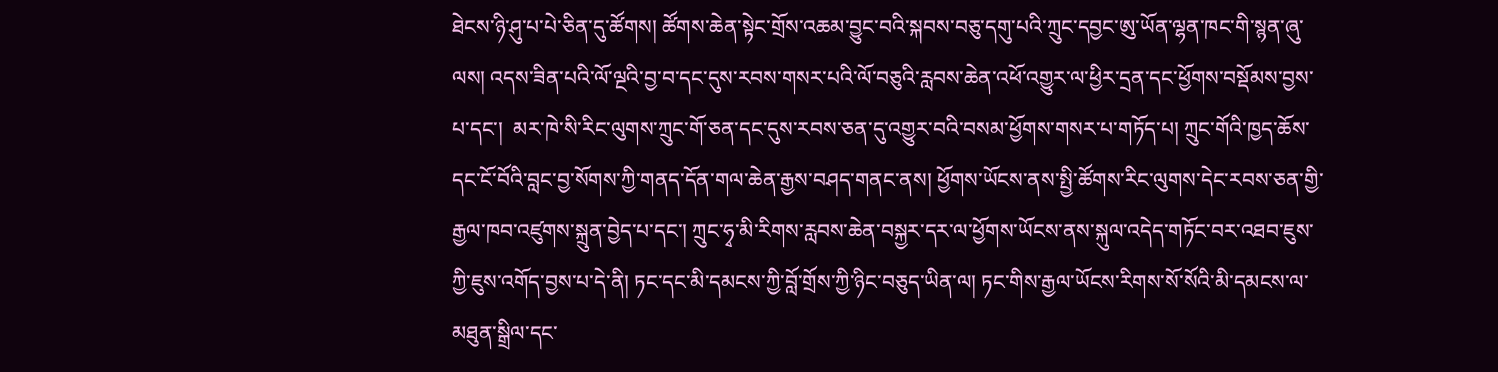ཐེངས་ཉི་ཤུ་པ་པེ་ཅིན་དུ་ཚོགས། ཚོགས་ཆེན་སྟེང་གྲོས་འཆམ་བྱུང་བའི་སྐབས་བཅུ་དགུ་པའི་ཀྲུང་དབྱང་ཨུ་ཡོན་ལྷན་ཁང་གི་སྙན་ཞུ་ལས། འདས་ཟིན་པའི་ལོ་ལྔའི་བྱ་བ་དང་དུས་རབས་གསར་པའི་ལོ་བཅུའི་རླབས་ཆེན་འཕོ་འགྱུར་ལ་ཕྱིར་དྲན་དང་ཕྱོགས་བསྡོམས་བྱས་པ་དང་།  མར་ཁེ་སི་རིང་ལུགས་ཀྲུང་གོ་ཅན་དང་དུས་རབས་ཅན་དུ་འགྱུར་བའི་བསམ་ཕྱོགས་གསར་པ་གཏོད་པ། ཀྲུང་གོའི་ཁྱད་ཆོས་དང་ངོ་བོའི་བླང་བྱ་སོགས་ཀྱི་གནད་དོན་གལ་ཆེན་རྒྱས་བཤད་གནང་ནས། ཕྱོགས་ཡོངས་ནས་སྤྱི་ཚོགས་རིང་ལུགས་དེང་རབས་ཅན་གྱི་རྒྱལ་ཁབ་འཛུགས་སྐྲུན་བྱེད་པ་དང་། ཀྲུང་ཧྭ་མི་རིགས་རླབས་ཆེན་བསྐྱར་དར་ལ་ཕྱོགས་ཡོངས་ནས་སྐུལ་འདེད་གཏོང་བར་འཐབ་ཇུས་ཀྱི་ཇུས་འགོད་བྱས་པ་དེ་ནི། ཏང་དང་མི་དམངས་ཀྱི་བློ་གྲོས་ཀྱི་ཉིང་བཅུད་ཡིན་ལ། ཏང་གིས་རྒྱལ་ཡོངས་རིགས་སོ་སོའི་མི་དམངས་ལ་མཐུན་སྒྲིལ་དང་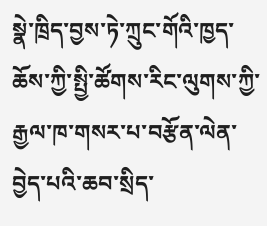སྣེ་ཁྲིད་བྱས་ཏེ་ཀྲུང་གོའི་ཁྱད་ཆོས་ཀྱི་སྤྱི་ཚོགས་རིང་ལུགས་ཀྱི་རྒྱལ་ཁ་གསར་པ་བརྩོན་ལེན་བྱེད་པའི་ཆབ་སྲིད་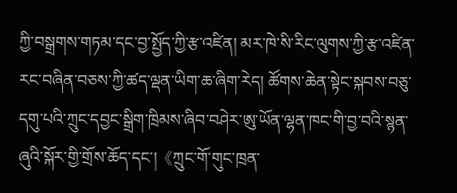ཀྱི་བསྒྲགས་གཏམ་དང་བྱ་སྤྱོད་ཀྱི་རྩ་འཛིན། མར་ཁེ་སི་རིང་ལུགས་ཀྱི་རྩ་འཛིན་རང་བཞིན་བཅས་ཀྱི་ཚད་ལྡན་ཡིག་ཆ་ཞིག་རེད། ཚོགས་ཆེན་སྟེང་སྐབས་བཅུ་དགུ་པའི་ཀྲུང་དབྱང་སྒྲིག་ཁྲིམས་ཞིབ་བཤེར་ཨུ་ཡོན་ལྷན་ཁང་གི་བྱ་བའི་སྙན་ཞུའི་སྐོར་གྱི་གྲོས་ཆོད་དང་།《ཀྲུང་གོ་གུང་ཁྲན་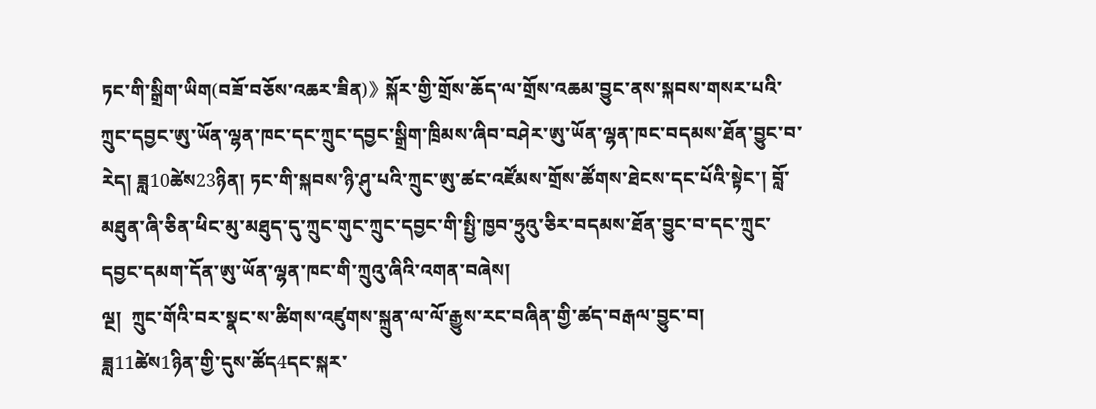ཏང་གི་སྒྲིག་ཡིག(བཟོ་བཅོས་འཆར་ཟིན)》སྐོར་གྱི་གྲོས་ཆོད་ལ་གྲོས་འཆམ་བྱུང་ནས་སྐབས་གསར་པའི་ཀྲུང་དབྱང་ཨུ་ཡོན་ལྷན་ཁང་དང་ཀྲུང་དབྱང་སྒྲིག་ཁྲིམས་ཞིབ་བཤེར་ཨུ་ཡོན་ལྷན་ཁང་བདམས་ཐོན་བྱུང་བ་རེད། ཟླ10ཚེས23ཉིན། ཏང་གི་སྐབས་ཉི་ཤུ་པའི་ཀྲུང་ཨུ་ཚང་འཛོམས་གྲོས་ཚོགས་ཐེངས་དང་པོའི་སྟེང་། བློ་མཐུན་ཞི་ཅིན་ཕིང་མུ་མཐུད་དུ་ཀྲུང་གུང་ཀྲུང་དབྱང་གི་སྤྱི་ཁྱབ་ཧྲུའུ་ཅིར་བདམས་ཐོན་བྱུང་བ་དང་ཀྲུང་དབྱང་དམག་དོན་ཨུ་ཡོན་ལྷན་ཁང་གི་ཀྲུའུ་ཞིའི་འགན་བཞེས།
ལྔ།  ཀྲུང་གོའི་བར་སྣང་ས་ཚིགས་འཛུགས་སྐྲུན་ལ་ལོ་རྒྱུས་རང་བཞིན་གྱི་ཚད་བརྒལ་བྱུང་བ།
ཟླ11ཚེས1ཉིན་གྱི་དུས་ཚོད4དང་སྐར་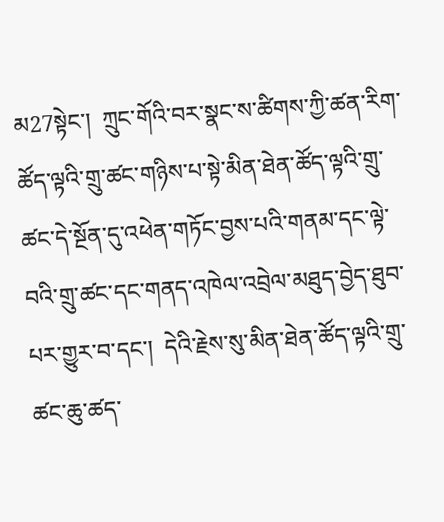མ27སྟེང་།  ཀྲུང་གོའི་བར་སྣང་ས་ཚིགས་ཀྱི་ཚན་རིག་ཚོད་ལྟའི་གྲུ་ཚང་གཉིས་པ་སྟེ་མིན་ཐེན་ཚོད་ལྟའི་གྲུ་ཚང་དེ་སྔོན་དུ་འཕེན་གཏོང་བྱས་པའི་གནམ་དང་ལྟེ་བའི་གྲུ་ཚང་དང་གནད་འཁེལ་འབྲེལ་མཐུད་བྱེད་ཐུབ་པར་གྱུར་བ་དང་།  དེའི་རྗེས་སུ་མིན་ཐེན་ཚོད་ལྟའི་གྲུ་ཚང་ཆུ་ཚད་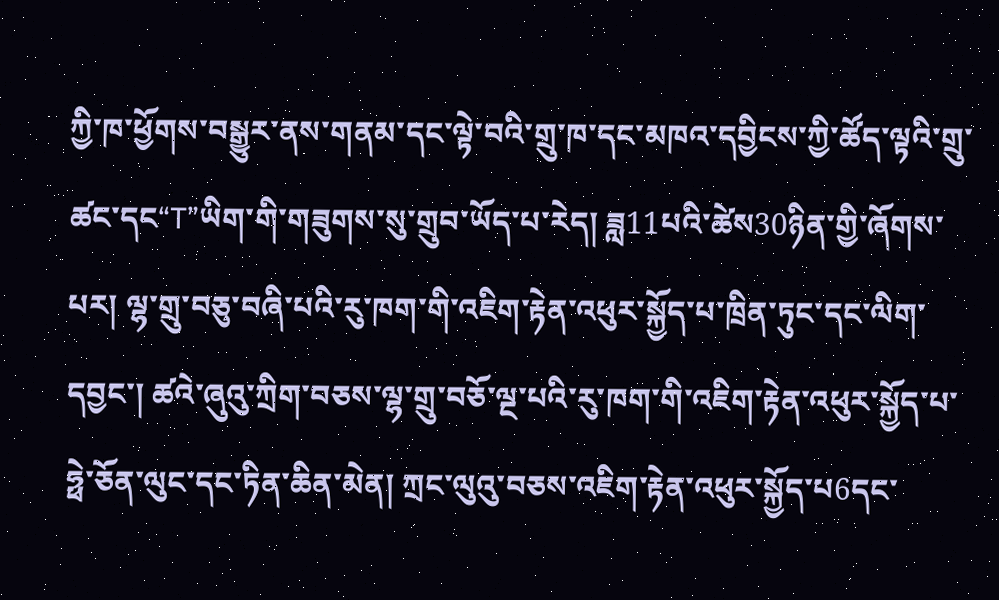ཀྱི་ཁ་ཕྱོགས་བསྒྱུར་ནས་གནམ་དང་ལྟེ་བའི་གྲུ་ཁ་དང་མཁའ་དབྱིངས་ཀྱི་ཚོད་ལྟའི་གྲུ་ཚང་དང“T”ཡིག་གི་གཟུགས་སུ་གྲུབ་ཡོད་པ་རེད། ཟླ11པའི་ཚེས30ཉིན་གྱི་ཞོགས་པར། ལྷ་གྲུ་བཅུ་བཞི་པའི་རུ་ཁག་གི་འཇིག་རྟེན་འཕུར་སྐྱོད་པ་ཁྲིན་ཏུང་དང་ལིག་དབྱང་། ཚའེ་ཞུའུ་ཀྲིག་བཅས་ལྷ་གྲུ་བཅོ་ལྔ་པའི་རུ་ཁག་གི་འཇིག་རྟེན་འཕུར་སྐྱོད་པ་ཧྥེ་ཅོན་ལུང་དང་ཏིན་ཆིན་མེན། ཀྲང་ལུའུ་བཅས་འཇིག་རྟེན་འཕུར་སྐྱོད་པ6དང་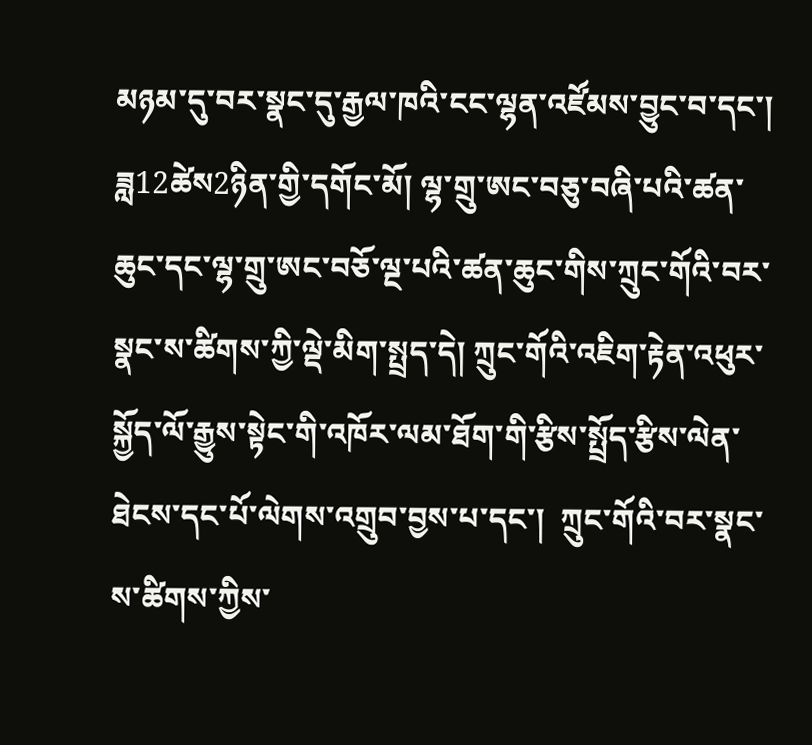མཉམ་དུ་བར་སྣང་དུ་རྒྱལ་ཁའི་ངང་ལྷན་འཛོམས་བྱུང་བ་དང་། ཟླ12ཚེས2ཉིན་གྱི་དགོང་མོ། ལྷ་གྲུ་ཨང་བཅུ་བཞི་པའི་ཚན་ཆུང་དང་ལྷ་གྲུ་ཨང་བཅོ་ལྔ་པའི་ཚན་ཆུང་གིས་ཀྲུང་གོའི་བར་སྣང་ས་ཚིགས་ཀྱི་ལྡེ་མིག་སྤྲད་དེ། ཀྲུང་གོའི་འཇིག་རྟེན་འཕུར་སྐྱོད་ལོ་རྒྱུས་སྟེང་གི་འཁོར་ལམ་ཐོག་གི་རྩིས་སྤྲོད་རྩིས་ལེན་ཐེངས་དང་པོ་ལེགས་འགྲུབ་བྱས་པ་དང་།  ཀྲུང་གོའི་བར་སྣང་ས་ཚིགས་ཀྱིས་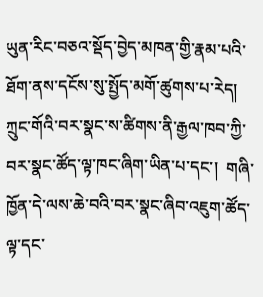ཡུན་རིང་བཅའ་སྡོད་བྱེད་མཁན་གྱི་རྣམ་པའི་ཐོག་ནས་དངོས་སུ་སྤྱོད་མགོ་ཚུགས་པ་རེད། ཀྲུང་གོའི་བར་སྣང་ས་ཚིགས་ནི་རྒྱལ་ཁབ་ཀྱི་བར་སྣང་ཚོད་ལྟ་ཁང་ཞིག་ཡིན་པ་དང་།  གཞི་ཁྱོན་དེ་ལས་ཆེ་བའི་བར་སྣང་ཞིབ་འཇུག་ཚོད་ལྟ་དང་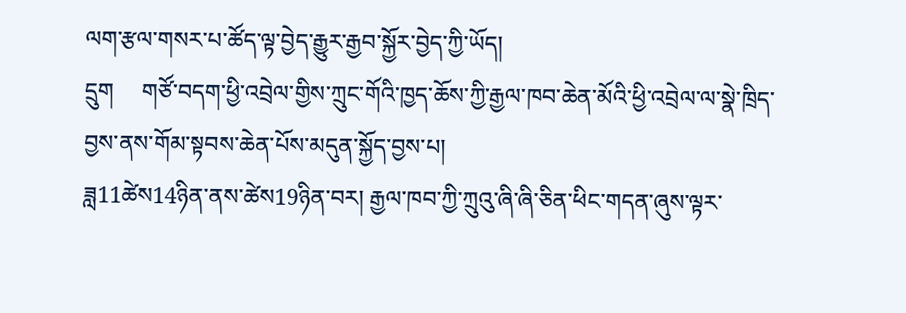ལག་རྩལ་གསར་པ་ཚོད་ལྟ་བྱེད་རྒྱུར་རྒྱབ་སྐྱོར་བྱེད་ཀྱི་ཡོད།
དྲུག     གཙོ་བདག་ཕྱི་འབྲེལ་གྱིས་ཀྲུང་གོའི་ཁྱད་ཆོས་ཀྱི་རྒྱལ་ཁབ་ཆེན་མོའི་ཕྱི་འབྲེལ་ལ་སྣེ་ཁྲིད་བྱས་ནས་གོམ་སྟབས་ཆེན་པོས་མདུན་སྐྱོད་བྱས་པ།
ཟླ11ཚེས14ཉིན་ནས་ཚེས19ཉིན་བར། རྒྱལ་ཁབ་ཀྱི་ཀྲུའུ་ཞི་ཞི་ཅིན་ཕིང་གདན་ཞུས་ལྟར་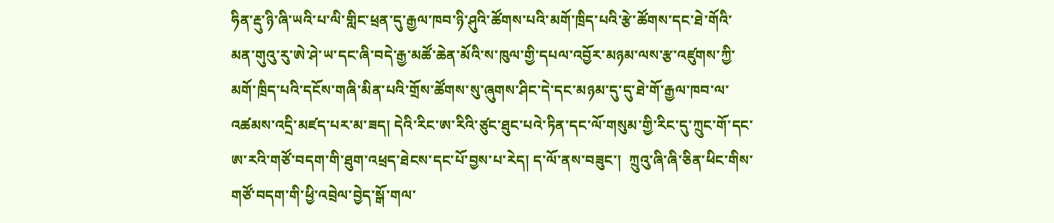ཧིན་རྡུ་ཉི་ཞི་ཡའི་པ་ལི་གླིང་ཕྲན་དུ་རྒྱལ་ཁབ་ཉི་ཤུའི་ཚོགས་པའི་མགོ་ཁྲིད་པའི་རྩེ་ཚོགས་དང་ཐེ་གོའི་མན་གུའུ་རུ་ཨེ་ཤེ་ཡ་དང་ཞི་བདེ་རྒྱ་མཚོ་ཆེན་མོའི་ས་ཁུལ་གྱི་དཔལ་འབྱོར་མཉམ་ལས་རྩ་འཛུགས་ཀྱི་མགོ་ཁྲིད་པའི་དངོས་གཞི་མིན་པའི་གྲོས་ཚོགས་སུ་ཞུགས་ཤིང་དེ་དང་མཉམ་དུ་དུ་ཐེ་གོ་རྒྱལ་ཁབ་ལ་འཚམས་འདྲི་མཛད་པར་མ་ཟད། དེའི་རིང་ཨ་རིའི་ཙུང་ཐུང་པའེ་ཏིན་དང་ལོ་གསུམ་གྱི་རིང་དུ་ཀྲུང་གོ་དང་ཨ་རའི་གཙོ་བདག་གི་ཐུག་འཕྲད་ཐེངས་དང་པོ་བྱས་པ་རེད། ད་ལོ་ནས་བཟུང་།  ཀྲུའུ་ཞི་ཞི་ཅིན་ཕིང་གིས་གཙོ་བདག་གི་ཕྱི་འབྲེལ་བྱེད་སྒོ་གལ་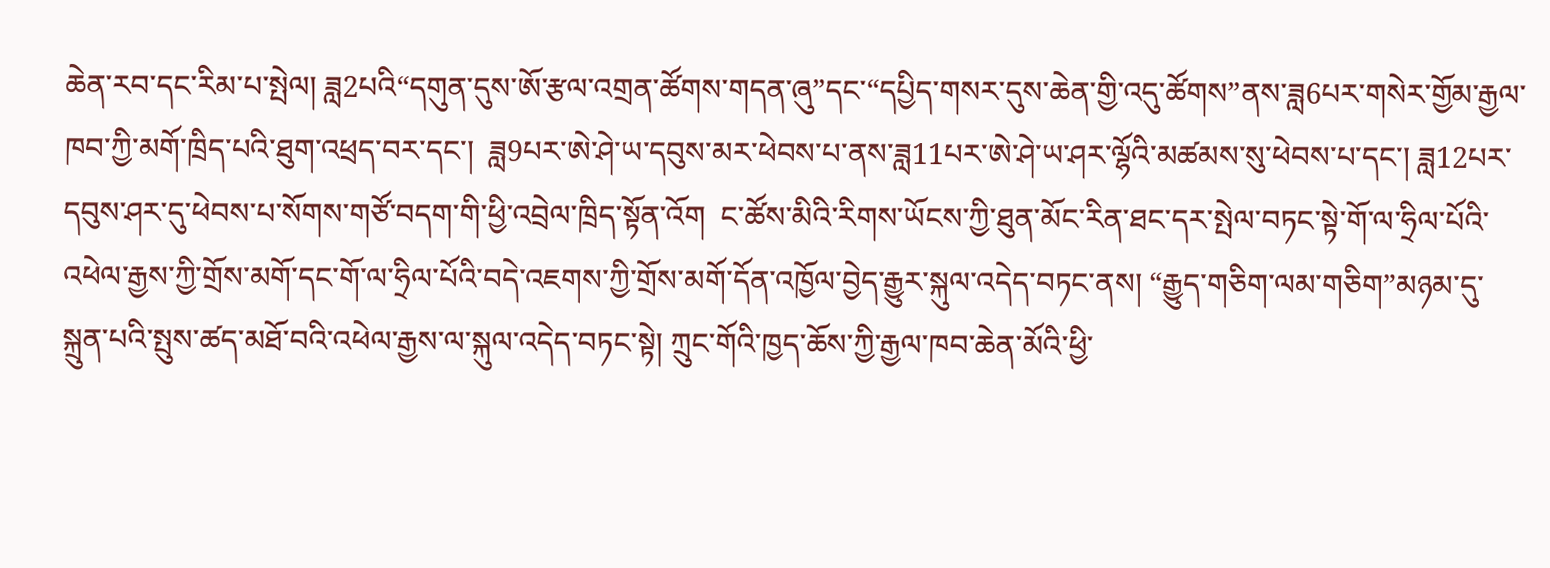ཆེན་རབ་དང་རིམ་པ་སྤེལ། ཟླ2པའི“དགུན་དུས་ཨོ་རྩལ་འགྲན་ཚོགས་གདན་ཞུ”དང་“དཔྱིད་གསར་དུས་ཆེན་གྱི་འདུ་ཚོགས”ནས་ཟླ6པར་གསེར་གྱོམ་རྒྱལ་ཁབ་ཀྱི་མགོ་ཁྲིད་པའི་ཐུག་འཕྲད་བར་དང་།  ཟླ9པར་ཨེ་ཤེ་ཡ་དབུས་མར་ཕེབས་པ་ནས་ཟླ11པར་ཨེ་ཤེ་ཡ་ཤར་ལྷོའི་མཚམས་སུ་ཕེབས་པ་དང་། ཟླ12པར་དབུས་ཤར་དུ་ཕེབས་པ་སོགས་གཙོ་བདག་གི་ཕྱི་འབྲེལ་ཁྲིད་སྟོན་འོག  ང་ཚོས་མིའི་རིགས་ཡོངས་ཀྱི་ཐུན་མོང་རིན་ཐང་དར་སྤེལ་བཏང་སྟེ་གོ་ལ་ཧྲིལ་པོའི་འཕེལ་རྒྱས་ཀྱི་གྲོས་མགོ་དང་གོ་ལ་ཧྲིལ་པོའི་བདེ་འཇགས་ཀྱི་གྲོས་མགོ་དོན་འཁྱོལ་བྱེད་རྒྱུར་སྐུལ་འདེད་བཏང་ནས། “རྒྱུད་གཅིག་ལམ་གཅིག”མཉམ་དུ་སྐྲུན་པའི་སྤུས་ཚད་མཐོ་བའི་འཕེལ་རྒྱས་ལ་སྐུལ་འདེད་བཏང་སྟེ། ཀྲུང་གོའི་ཁྱད་ཆོས་ཀྱི་རྒྱལ་ཁབ་ཆེན་མོའི་ཕྱི་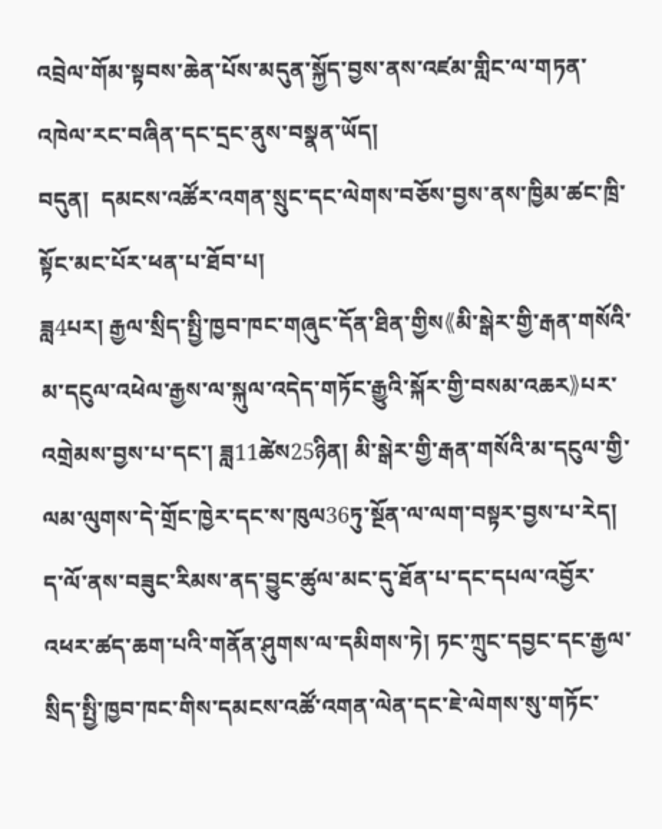འབྲེལ་གོམ་སྟབས་ཆེན་པོས་མདུན་སྐྱོད་བྱས་ནས་འཛམ་གླིང་ལ་གཏན་འཁེལ་རང་བཞིན་དང་དྲང་ནུས་བསྣན་ཡོད།
བདུན།  དམངས་འཚོར་འགན་སྲུང་དང་ལེགས་བཅོས་བྱས་ནས་ཁྱིམ་ཚང་ཁྲི་སྟོང་མང་པོར་ཕན་པ་ཐོབ་པ།
ཟླ4པར། རྒྱལ་སྲིད་སྤྱི་ཁྱབ་ཁང་གཞུང་དོན་ཐིན་གྱིས《མི་སྒེར་གྱི་རྒན་གསོའི་མ་དངུལ་འཕེལ་རྒྱས་ལ་སྐུལ་འདེད་གཏོང་རྒྱུའི་སྐོར་གྱི་བསམ་འཆར》པར་འགྲེམས་བྱས་པ་དང་། ཟླ11ཚེས25ཉིན། མི་སྒེར་གྱི་རྒན་གསོའི་མ་དངུལ་གྱི་ལམ་ལུགས་དེ་གྲོང་ཁྱེར་དང་ས་ཁུལ36ཏུ་སྔོན་ལ་ལག་བསྟར་བྱས་པ་རེད། ད་ལོ་ནས་བཟུང་རིམས་ནད་བྱུང་ཚུལ་མང་དུ་ཐོན་པ་དང་དཔལ་འབྱོར་འཕར་ཚད་ཆག་པའི་གནོན་ཤུགས་ལ་དམིགས་ཏེ། ཏང་ཀྲུང་དབྱང་དང་རྒྱལ་སྲིད་སྤྱི་ཁྱབ་ཁང་གིས་དམངས་འཚོ་འགན་ལེན་དང་ཇེ་ལེགས་སུ་གཏོང་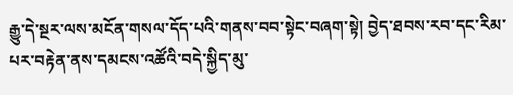རྒྱུ་དེ་སྔར་ལས་མངོན་གསལ་དོད་པའི་གནས་བབ་སྟེང་བཞག་སྟེ། བྱེད་ཐབས་རབ་དང་རིམ་པར་བརྟེན་ནས་དམངས་འཚོའི་བདེ་སྐྱིད་མུ་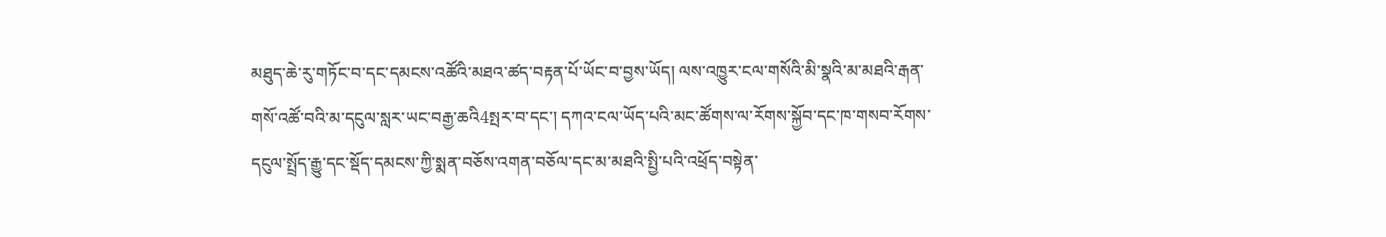མཐུད་ཆེ་རུ་གཏོང་བ་དང་དམངས་འཚོའི་མཐའ་ཚད་བརྟན་པོ་ཡོང་བ་བྱས་ཡོད། ལས་འཁྱུར་ངལ་གསོའི་མི་སྣའི་མ་མཐའི་རྒན་གསོ་འཚོ་བའི་མ་དངུལ་སླར་ཡང་བརྒྱ་ཆའི4སྤར་བ་དང་། དཀའ་ངལ་ཡོད་པའི་མང་ཚོགས་ལ་རོགས་སྐྱོབ་དང་ཁ་གསབ་རོགས་དངུལ་སྤྲོད་རྒྱུ་དང་སྡོད་དམངས་ཀྱི་སྨན་བཅོས་འགན་བཅོལ་དང་མ་མཐའི་སྤྱི་པའི་འཕྲོད་བསྟེན་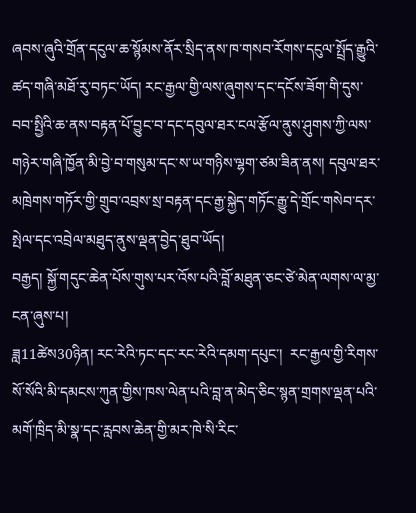ཞབས་ཞུའི་གྲོན་དངུལ་ཆ་སྙོམས་ནོར་སྲིད་ནས་ཁ་གསབ་རོགས་དངུལ་སྤྲོད་རྒྱུའི་ཚད་གཞི་མཐོ་རུ་བཏང་ཡོད། རང་རྒྱལ་གྱི་ལས་ཞུགས་དང་དངོས་ཟོག་གི་དུས་བབ་སྤྱིའི་ཆ་ནས་བརྟན་པོ་བྱུང་བ་དང་དབུལ་ཐར་ངལ་རྩོལ་ནུས་ཤུགས་ཀྱི་ལས་གཉེར་གཞི་ཁྱོན་མི་བྱེ་བ་གསུམ་དང་ས་ཡ་གཉིས་ལྷག་ཙམ་ཟིན་ནས། དབུལ་ཐར་མཁྲེགས་གཏོར་གྱི་གྲུབ་འབྲས་སྲ་བརྟན་དང་རྒྱ་སྐྱེད་གཏོང་རྒྱུ་དེ་གྲོང་གསེབ་དར་སྤེལ་དང་འབྲེལ་མཐུད་ནུས་ལྡན་བྱེད་ཐུབ་ཡོད།
བརྒྱད། སྐྱོ་གདུང་ཆེན་པོས་གུས་པར་འོས་པའི་བློ་མཐུན་ཅང་ཙེ་མེན་ལགས་ལ་མྱ་ངན་ཞུས་པ།
ཟླ11ཚེས30ཉིན། རང་རེའི་ཏང་དང་རང་རེའི་དམག་དཔུང་།  རང་རྒྱལ་གྱི་རིགས་སོ་སོའི་མི་དམངས་ཀུན་གྱིས་ཁས་ལེན་པའི་བླ་ན་མེད་ཅིང་སྙན་གྲགས་ལྡན་པའི་མགོ་ཁྲིད་མི་སྣ་དང་རླབས་ཆེན་གྱི་མར་ཁེ་སི་རིང་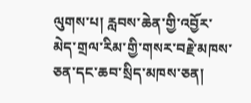ལུགས་པ། རླབས་ཆེན་གྱི་འབྱོར་མེད་གྲལ་རིམ་གྱི་གསར་བརྗེ་མཁས་ཅན་དང་ཆབ་སྲིད་མཁས་ཅན།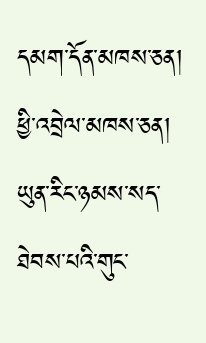དམག་དོན་མཁས་ཅན། ཕྱི་འབྲེལ་མཁས་ཅན། ཡུན་རིང་ཉམས་སད་ཐེབས་པའི་གུང་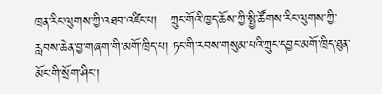ཁྲན་རིང་ལུགས་ཀྱི་འཐབ་འཛིང་པ།   ཀྲུང་གོའི་ཁྱད་ཆོས་ཀྱི་སྤྱི་ཚོགས་རིང་ལུགས་ཀྱི་རླབས་ཆེན་བྱ་གཞག་གི་མགོ་ཁྲིད་པ། ཏང་གི་རབས་གསུམ་པའི་ཀྲུང་དབྱང་མགོ་ཁྲིད་ཐུན་མོང་གི་སྲོག་ཤིང་།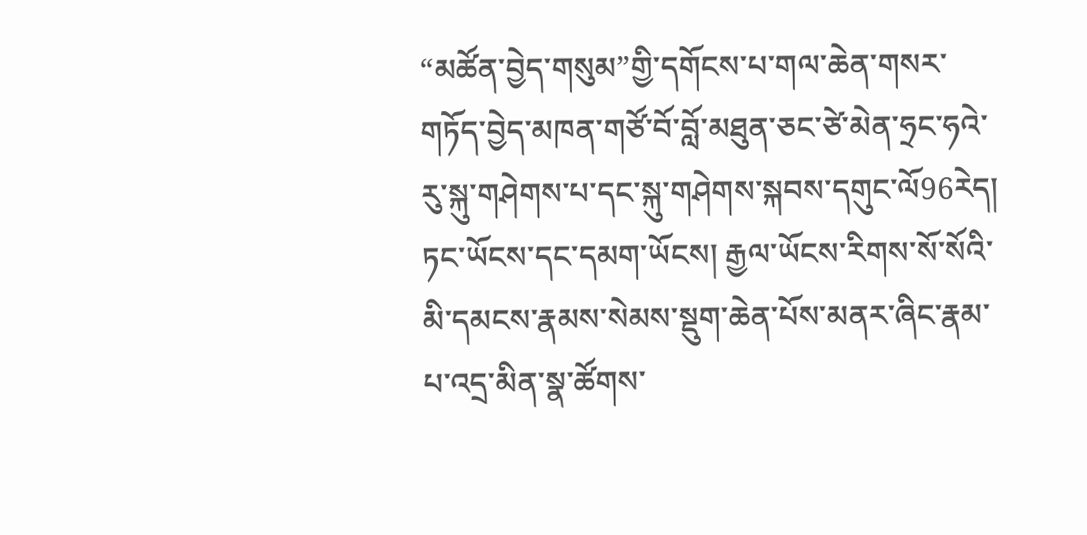“མཚོན་བྱེད་གསུམ”གྱི་དགོངས་པ་གལ་ཆེན་གསར་གཏོད་བྱེད་མཁན་གཙོ་བོ་བློ་མཐུན་ཅང་ཙེ་མེན་ཧྲང་ཧའེ་རུ་སྐུ་གཤེགས་པ་དང་སྐུ་གཤེགས་སྐབས་དགུང་ལོ96རེད། ཏང་ཡོངས་དང་དམག་ཡོངས། རྒྱལ་ཡོངས་རིགས་སོ་སོའི་མི་དམངས་རྣམས་སེམས་སྡུག་ཆེན་པོས་མནར་ཞིང་རྣམ་པ་འདྲ་མིན་སྣ་ཚོགས་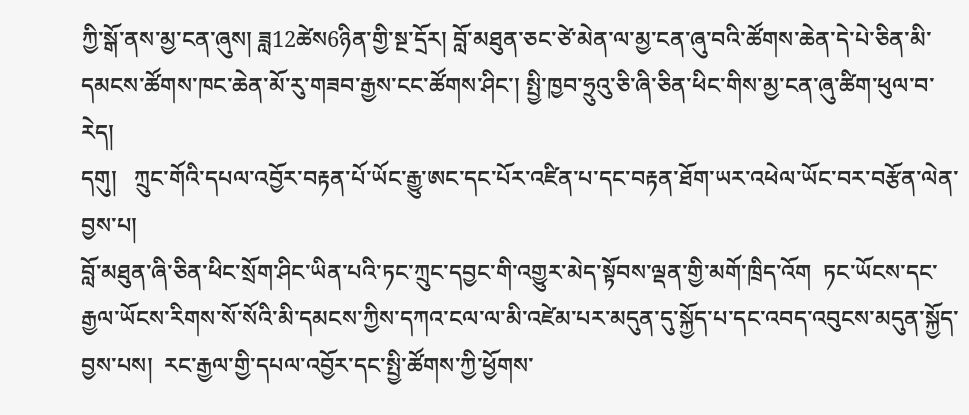ཀྱི་སྒོ་ནས་མྱ་ངན་ཞུས། ཟླ12ཚེས6ཉིན་གྱི་སྔ་དྲོར། བློ་མཐུན་ཅང་ཙེ་མེན་ལ་མྱ་ངན་ཞུ་བའི་ཚོགས་ཆེན་དེ་པེ་ཅིན་མི་དམངས་ཚོགས་ཁང་ཆེན་མོ་རུ་གཟབ་རྒྱས་ངང་ཚོགས་ཤིང་། སྤྱི་ཁྱབ་ཧྲུའུ་ཅི་ཞི་ཅིན་ཕིང་གིས་མྱ་ངན་ཞུ་ཚིག་ཕུལ་བ་རེད།
དགུ།   ཀྲུང་གོའི་དཔལ་འབྱོར་བརྟན་པོ་ཡོང་རྒྱུ་ཨང་དང་པོར་འཛིན་པ་དང་བརྟན་ཐོག་ཡར་འཕེལ་ཡོང་བར་བརྩོན་ལེན་བྱས་པ།
བློ་མཐུན་ཞི་ཅིན་ཕིང་སྲོག་ཤིང་ཡིན་པའི་ཏང་ཀྲུང་དབྱང་གི་འགྱུར་མེད་སྟོབས་ལྡན་གྱི་མགོ་ཁྲིད་འོག  ཏང་ཡོངས་དང་རྒྱལ་ཡོངས་རིགས་སོ་སོའི་མི་དམངས་ཀྱིས་དཀའ་ངལ་ལ་མི་འཛེམ་པར་མདུན་དུ་སྐྱོད་པ་དང་འབད་འབུངས་མདུན་སྐྱོད་བྱས་པས།  རང་རྒྱལ་གྱི་དཔལ་འབྱོར་དང་སྤྱི་ཚོགས་ཀྱི་ཕྱོགས་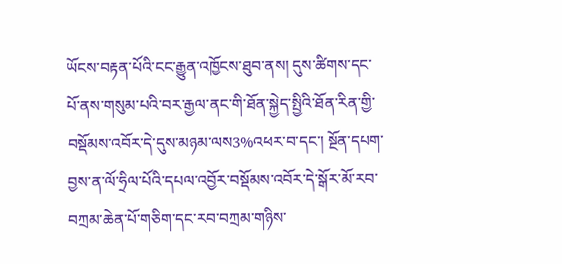ཡོངས་བརྟན་པོའི་ངང་རྒྱུན་འཁྱོངས་ཐུབ་ནས། དུས་ཚིགས་དང་པོ་ནས་གསུམ་པའི་བར་རྒྱལ་ནང་གི་ཐོན་སྐྱེད་སྤྱིའི་ཐོན་རིན་གྱི་བསྡོམས་འབོར་དེ་དུས་མཉམ་ལས3%འཕར་བ་དང་། སྔོན་དཔག་བྱས་ན་ལོ་ཧྲིལ་པོའི་དཔལ་འབྱོར་བསྡོམས་འབོར་དེ་སྒོར་མོ་རབ་བཀྲམ་ཆེན་པོ་གཅིག་དང་རབ་བཀྲམ་གཉིས་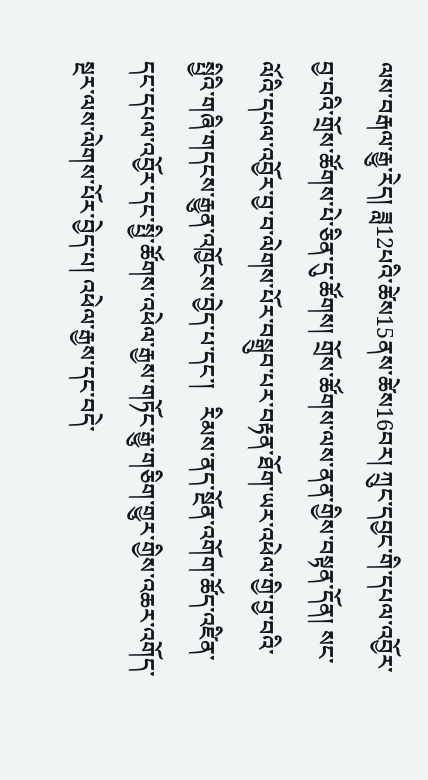ལས་བརྒལ་རྒྱུ་རེད། ཟླ12པའི་ཚེས15ནས་ཚེས16བར། ཀྲུང་དབྱང་གི་དཔལ་འབྱོར་བྱ་བའི་གྲོས་ཚོགས་པེ་ཅིན་དུ་ཚོགས། གྲོས་ཚོགས་ལས་ནན་གྱིས་བསྟན་དོན། སང་ལོའི་དཔལ་འབྱོར་བྱ་བ་ལེགས་པོར་བསྒྲུབ་པར་བརྟན་ཐོག་ཡར་འཕེལ་གྱི་བྱ་བའི་སྤྱིའི་གཞི་གདངས་རྒྱུན་འཁྱོངས་བྱེད་པ་དང་།   རིམས་ནད་སྔོན་འགོག་ཚོད་འཛིན་དང་དཔལ་འབྱོར་དང་སྤྱི་ཚོགས་འཕེལ་རྒྱས་གཏོང་རྒྱུ་གཅིག་གྱུར་གྱིས་འཆར་འགོད་སྔར་ལས་ལེགས་པོར་བྱེད་པ། འཕེལ་རྒྱས་དང་བདེ་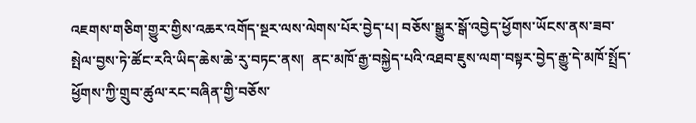འཇགས་གཅིག་གྱུར་གྱིས་འཆར་འགོད་སྔར་ལས་ལེགས་པོར་བྱེད་པ། བཅོས་སྒྱུར་སྒོ་འབྱེད་ཕྱོགས་ཡོངས་ནས་ཟབ་སྤེལ་བྱས་ཏེ་ཚོང་རའི་ཡིད་ཆེས་ཆེ་རུ་བཏང་ནས།  ནང་མཁོ་རྒྱ་བསྐྱེད་པའི་འཐབ་ཇུས་ལག་བསྟར་བྱེད་རྒྱུ་དེ་མཁོ་སྤྲོད་ཕྱོགས་ཀྱི་གྲུབ་ཚུལ་རང་བཞིན་གྱི་བཅོས་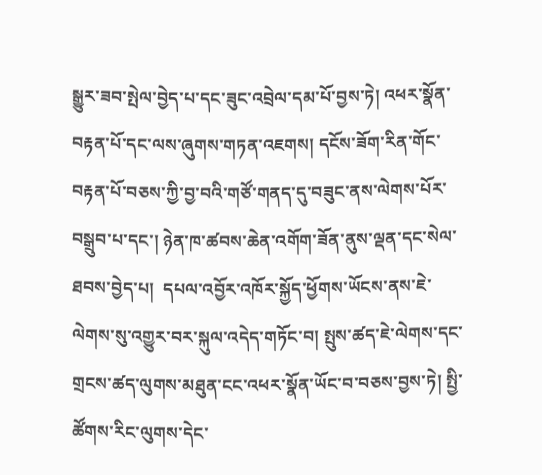སྒྱུར་ཟབ་སྤེལ་བྱེད་པ་དང་ཟུང་འབྲེལ་དམ་པོ་བྱས་ཏེ། འཕར་སྣོན་བརྟན་པོ་དང་ལས་ཞུགས་གཏན་འཇགས། དངོས་ཟོག་རིན་གོང་བརྟན་པོ་བཅས་ཀྱི་བྱ་བའི་གཙོ་གནད་དུ་བཟུང་ནས་ལེགས་པོར་བསྒྲུབ་པ་དང་། ཉེན་ཁ་ཚབས་ཆེན་འགོག་ཟོན་ནུས་ལྡན་དང་སེལ་ཐབས་བྱེད་པ།  དཔལ་འབྱོར་འཁོར་སྐྱོད་ཕྱོགས་ཡོངས་ནས་ཇེ་ལེགས་སུ་འགྱུར་བར་སྐུལ་འདེད་གཏོང་བ། སྤུས་ཚད་ཇེ་ལེགས་དང་གྲངས་ཚད་ལུགས་མཐུན་ངང་འཕར་སྣོན་ཡོང་བ་བཅས་བྱས་ཏེ། སྤྱི་ཚོགས་རིང་ལུགས་དེང་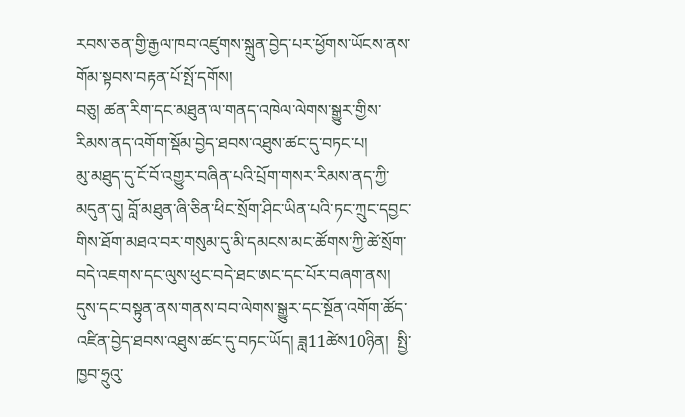རབས་ཅན་གྱི་རྒྱལ་ཁབ་འཛུགས་སྐྲུན་བྱེད་པར་ཕྱོགས་ཡོངས་ནས་གོམ་སྟབས་བརྟན་པོ་སྤོ་དགོས།
བཅུ། ཚན་རིག་དང་མཐུན་ལ་གནད་འཁེལ་ལེགས་སྒྱུར་གྱིས་རིམས་ནད་འགོག་སྡོམ་བྱེད་ཐབས་འཐུས་ཚང་དུ་བཏང་པ།
མུ་མཐུད་དུ་ངོ་བོ་འགྱུར་བཞིན་པའི་པྲོག་གསར་རིམས་ནད་ཀྱི་མདུན་དུ། བློ་མཐུན་ཞི་ཅིན་ཕིང་སྲོག་ཤིང་ཡིན་པའི་ཏང་ཀྲུང་དབྱང་གིས་ཐོག་མཐའ་བར་གསུམ་དུ་མི་དམངས་མང་ཚོགས་ཀྱི་ཚེ་སྲོག་བདེ་འཇགས་དང་ལུས་ཕུང་བདེ་ཐང་ཨང་དང་པོར་བཞག་ནས།  དུས་དང་བསྟུན་ནས་གནས་བབ་ལེགས་སྒྱུར་དང་སྔོན་འགོག་ཚོད་འཛིན་བྱེད་ཐབས་འཐུས་ཚང་དུ་བཏང་ཡོད། ཟླ11ཚེས10ཉིན།  སྤྱི་ཁྱབ་ཧྲུའུ་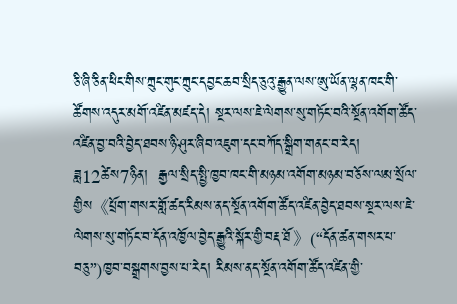ཅི་ཞི་ཅིན་ཕིང་གིས་ཀྲུང་གུང་ཀྲུང་དབྱང་ཆབ་སྲིད་ཅུའུ་རྒྱུན་ལས་ཨུ་ཡོན་ལྷན་ཁང་གི་ཚོགས་འདུར་མགོ་འཛིན་མཛད་དེ། སྔར་ལས་ཇེ་ལེགས་སུ་གཏོང་བའི་སྔོན་འགོག་ཚོད་འཛིན་བྱ་བའི་བྱེད་ཐབས་ཉི་ཤུར་ཞིབ་འཇུག་དང་བཀོད་སྒྲིག་གནང་བ་རེད། ཟླ12ཚེས7ཉིན།  རྒྱལ་སྲིད་སྤྱི་ཁྱབ་ཁང་གི་མཉམ་འགོག་མཉམ་བཅོས་ལམ་སྲོལ་གྱིས《པྲོག་གསར་གློ་ཚད་རིམས་ནད་སྔོན་འགོག་ཚོད་འཛིན་བྱེད་ཐབས་སྔར་ལས་ཇེ་ལེགས་སུ་གཏོང་བ་དོན་འཁྱོལ་བྱེད་རྒྱུའི་སྐོར་གྱི་བརྡ་ཐོ》(“དོན་ཚན་གསར་པ་བཅུ”)ཁྱབ་བསྒྲགས་བྱས་པ་རེད། རིམས་ནད་སྔོན་འགོག་ཚོད་འཛིན་གྱི་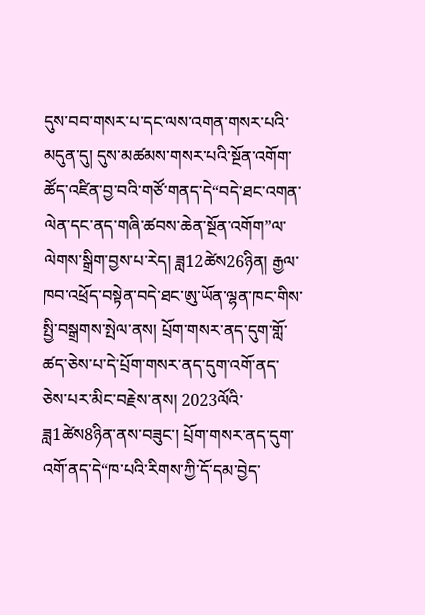དུས་བབ་གསར་པ་དང་ལས་འགན་གསར་པའི་མདུན་དུ། དུས་མཚམས་གསར་པའི་སྔོན་འགོག་ཚོད་འཛིན་བྱ་བའི་གཙོ་གནད་དེ“བདེ་ཐང་འགན་ལེན་དང་ནད་གཞི་ཚབས་ཆེན་སྔོན་འགོག”ལ་ལེགས་སྒྲིག་བྱས་པ་རེད། ཟླ12ཚེས26ཉིན། རྒྱལ་ཁབ་འཕྲོད་བསྟེན་བདེ་ཐང་ཨུ་ཡོན་ལྷན་ཁང་གིས་སྤྱི་བསྒྲགས་སྤེལ་ནས། པྲོག་གསར་ནད་དུག་གློ་ཚད་ཅེས་པ་དེ་པྲོག་གསར་ནད་དུག་འགོ་ནད་ཅེས་པར་མིང་བརྗེས་ནས། 2023ལོའི་ཟླ1ཚེས8ཉིན་ནས་བཟུང་། པྲོག་གསར་ནད་དུག་འགོ་ནད་དེ“ཁ་པའི་རིགས་ཀྱི་དོ་དམ་བྱེད་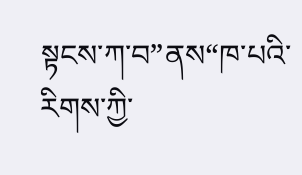སྟངས་ཀ་བ”ནས“ཁ་པའི་རིགས་ཀྱི་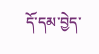དོ་དམ་བྱེད་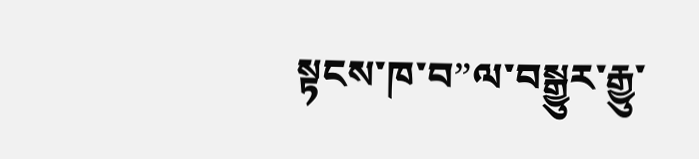སྟངས་ཁ་བ”ལ་བསྒྱུར་རྒྱུ་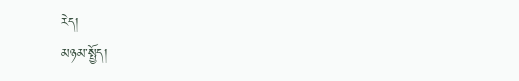རེད།
མཉམ་སྤྱོད།